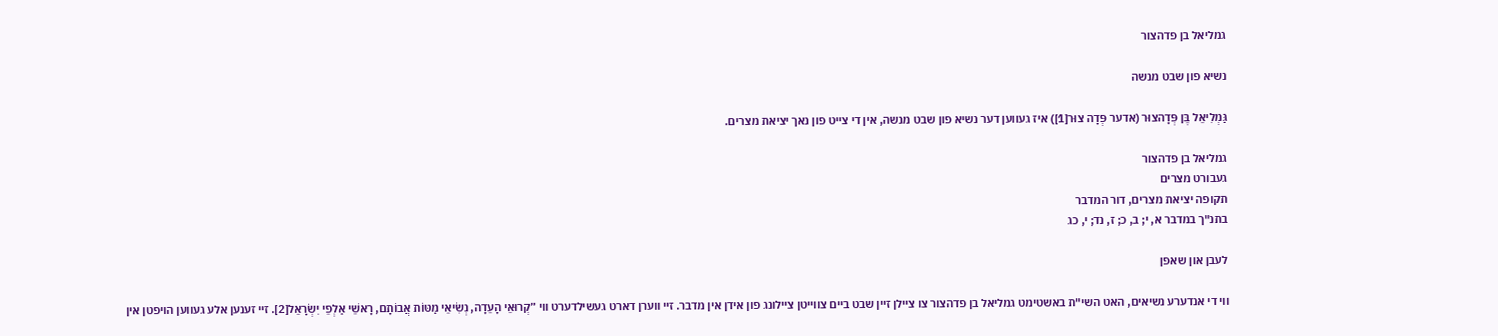גמליאל בן פדהצור

נשיא פון שבט מנשה

גַּמְלִיאֵל בֶּן פְּדָהצוּר (אדער פְּדָה צוּר[1]) איז געווען דער נשיא פון שבט מנשה, אין די צייט פון נאך יציאת מצרים.

גמליאל בן פדהצור
געבורט מצרים
תקופה יציאת מצרים, דור המדבר
בתנ"ך במדבר א, י; ב, כ; ז, נד; י, כג

לעבן און שאפן

ווי די אנדערע נשיאים, האט השי"ת באשטימט גמליאל בן פדהצור צו ציילן זיין שבט ביים צווייטן ציילונג פון אידן אין מדבר. זיי ווערן דארט געשילדערט ווי ”קְרוּאֵי הָעֵדָה, נְשִׂיאֵי מַטּוֹת אֲבוֹתָם, רָאשֵׁי אַלְפֵי יִשְׂרָאֵל[2]. זיי זענען אלע געווען הויפטן אין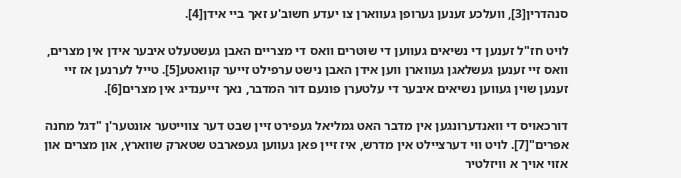סנהדרין[3], וועלכע זענען גערופן געווארן צו יעדע חשוב'ע זאך ביי אידן[4].

לויט חז"ל זענען די נשיאים געווען די שוטרים וואס די מצריים האבן געשטעלט איבער אידן אין מצרים, וואס זיי זענען געשלאגן געווארן ווען אידן האבן נישט ערפילט זייער קוואטע[5]. טייל לערנען אז זיי זענען שוין געווען נשיאים איבער די עלטערן פונעם דור המדבר, נאך זייענדיג אין מצרים[6].

דורכאויס די וואנדערונגען אין מדבר האט גמליאל געפירט זיין שבט דער צווייטער אונטער'ן "דגל מחנה אפרים"[7]. לויט ווי דערציילט אין מדרש, איז זיין פאן געווען געפארבט שטארק שווארץ, און מצרים און אזוי אויך א וויזלטיר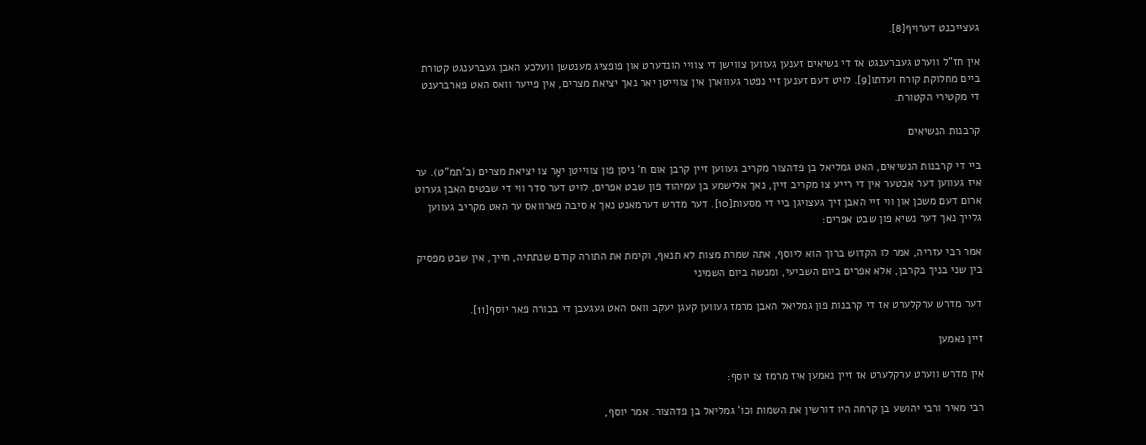געצייכנט דערויף[8].

אין חז"ל ווערט געברענגט אז די נשיאים זענען געווען צווישן די צוויי הונדערט און פופציג מענטשן וועלכע האבן געברענגט קטורת ביים מחלוקת קורח ועדתו[9]. לויט דעם זענען זיי נפטר געווארן אין צווייטן יאר נאך יציאת מצרים, אין פייער וואס האט פארברענט די מקטירי הקטורת.

קרבנות הנשיאים

ביי די קרבנות הנשיאים, האט גמליאל בן פדהצור מקריב געווען זיין קרבן אום ח' ניסן פון צווייטן יאָר צו יציאת מצרים (ב'תמ"ט). ער איז געווען דער אכטער אין די רייע צו מקריב זיין, נאך אלישמע בן עמיהוד פון שבט אפרים, לויט דער סדר ווי די שבטים האבן גערוט ארום דעם משכן און ווי זיי האבן זיך געצויגן ביי די מסעות[10]. דער מדרש דערמאנט נאך א סיבה פארוואס ער האט מקריב געווען גלייך נאך דער נשיא פון שבט אפרים:

אמר רבי עזריה, אמר לו הקדוש ברוך הוא ליוסף, אתה שמרת מצות לא תנאף, וקימת את התורה קודם שנתתיה, חייך, אין שבט מפסיק בין שני בניך בקרבן, אלא אפרים ביום השביעי, ומנשה ביום השמיני

דער מדרש ערקלערט אז די קרבנות פון גמליאל האבן מרמז געווען קעגן יעקב וואס האט געגעבן די בכורה פאר יוסף[11].

זיין נאמען

אין מדרש ווערט ערקלערט אז זיין נאמען איז מרמז צו יוסף:

רבי מאיר ורבי יהושע בן קרחה היו דורשין את השמות וכו' גמליאל בן פדהצור. אמר יוסף,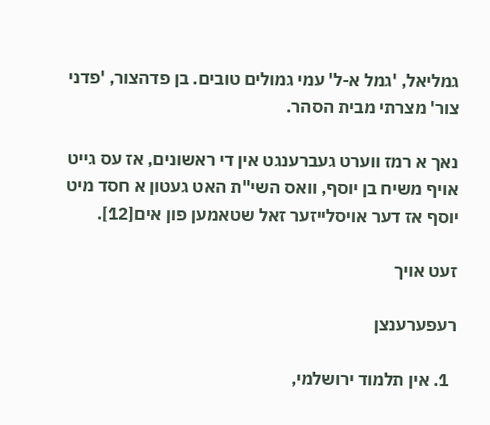גמליאל, 'גמל א-ל' עמי גמולים טובים. בן פדהצור, 'פדני צור' מצרתי מבית הסהר.

נאך א רמז ווערט געברענגט אין די ראשונים, אז עס גייט אויף משיח בן יוסף, וואס השי"ת האט געטון א חסד מיט יוסף אז דער אויסלייזער זאל שטאמען פון אים[12].

זעט אויך

רעפערענצן

  1. אין תלמוד ירושלמי,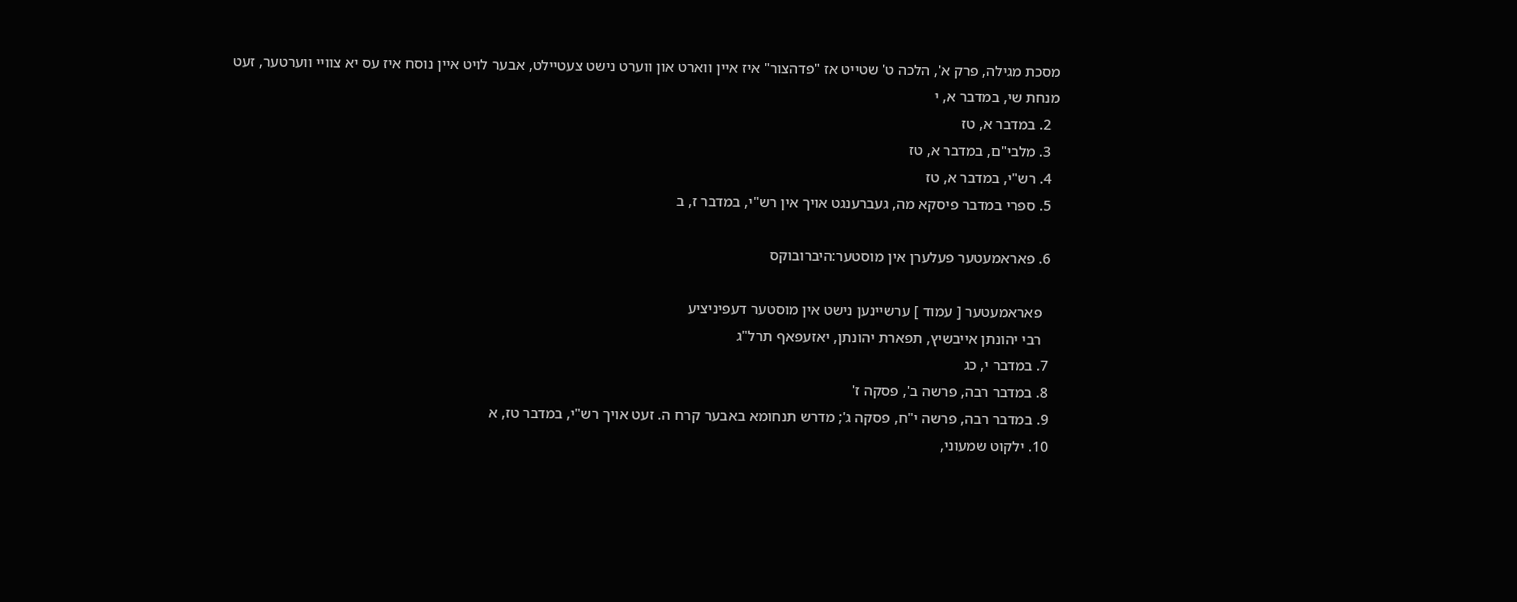מסכת מגילה, פרק א', הלכה ט' שטייט אז "פדהצור" איז איין ווארט און ווערט נישט צעטיילט, אבער לויט איין נוסח איז עס יא צוויי ווערטער, זעט מנחת שי, במדבר א, י
  2. במדבר א, טז
  3. מלבי"ם, במדבר א, טז
  4. רש"י, במדבר א, טז
  5. ספרי במדבר פיסקא מה, געברענגט אויך אין רש"י, במדבר ז, ב

  6. פאראמעטער פעלערן אין מוסטער:היברובוקס

    פאראמעטער [ עמוד ] ערשיינען נישט אין מוסטער דעפיניציע
    רבי יהונתן אייבשיץ, תפארת יהונתן, יאזעפאף תרל"ג
  7. במדבר י, כג
  8. במדבר רבה, פרשה ב', פסקה ז'
  9. במדבר רבה, פרשה י"ח, פסקה ג'; מדרש תנחומא באבער קרח ה. זעט אויך רש"י, במדבר טז, א
  10. ילקוט שמעוני,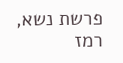פרשת נשא, רמז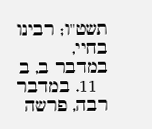תשט"ו; רבינו בחיי, במדבר ב, ב
  11. במדבר רבה, פרשה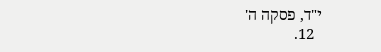י"ד, פסקה ה'
  12.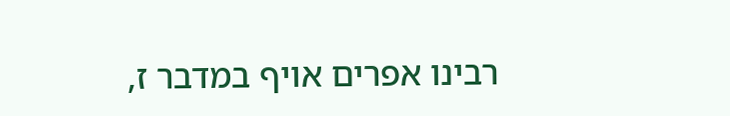רבינו אפרים אויף במדבר ז,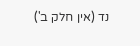נד (אין חלק ב')